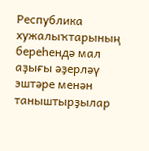Республика хужалыҡтарының береһендә мал аҙығы әҙерләү эштәре менән таныштырҙылар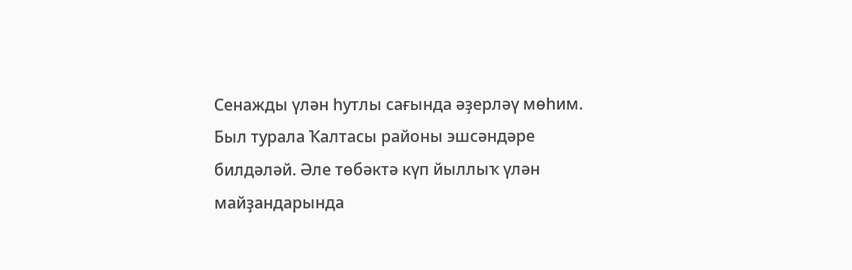Сенажды үлән һутлы сағында әҙерләү мөһим. Был турала Ҡалтасы районы эшсәндәре билдәләй. Әле төбәктә күп йыллыҡ үлән майҙандарында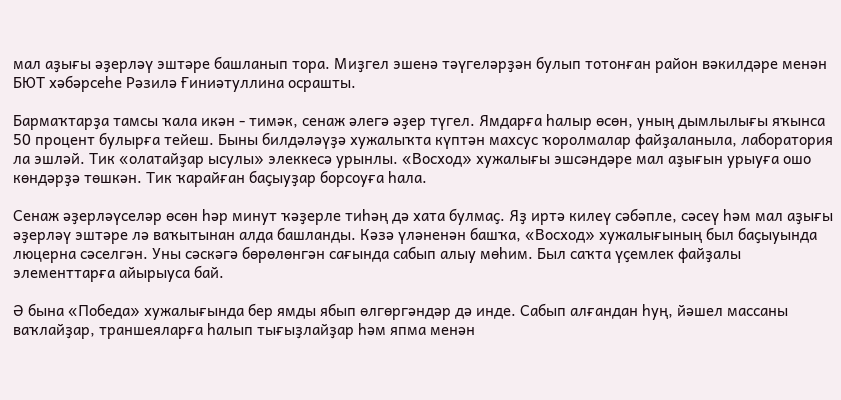мал аҙығы әҙерләү эштәре башланып тора. Миҙгел эшенә тәүгеләрҙән булып тотонған район вәкилдәре менән БЮТ хәбәрсеһе Рәзилә Ғиниәтуллина осрашты.

Бармаҡтарҙа тамсы ҡала икән - тимәк, сенаж әлегә әҙер түгел. Ямдарға һалыр өсөн, уның дымлылығы яҡынса 50 процент булырға тейеш. Быны билдәләүҙә хужалыҡта күптән махсус ҡоролмалар файҙаланыла, лаборатория ла эшләй. Тик «олатайҙар ысулы» элеккесә урынлы. «Восход» хужалығы эшсәндәре мал аҙығын урыуға ошо көндәрҙә төшкән. Тик ҡарайған баҫыуҙар борсоуға һала.

Сенаж әҙерләүселәр өсөн һәр минут ҡәҙерле тиһәң дә хата булмаҫ. Яҙ иртә килеү сәбәпле, сәсеү һәм мал аҙығы әҙерләү эштәре лә ваҡытынан алда башланды. Кәзә үләненән башҡа, «Восход» хужалығының был баҫыуында люцерна сәселгән. Уны сәскәгә бөрөлөнгән сағында сабып алыу мөһим. Был саҡта үҫемлек файҙалы элементтарға айырыуса бай.

Ә бына «Победа» хужалығында бер ямды ябып өлгөргәндәр дә инде. Сабып алғандан һуң, йәшел массаны ваҡлайҙар, траншеяларға һалып тығыҙлайҙар һәм япма менән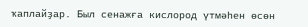ҡаплайҙар. Был сенажға кислород үтмәһен өсөн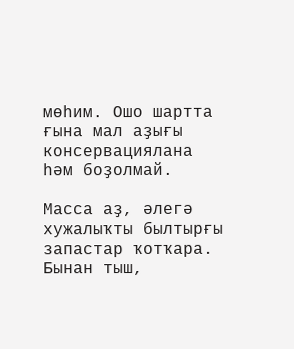мөһим. Ошо шартта ғына мал аҙығы консервациялана һәм боҙолмай.

Масса аҙ, әлегә хужалыҡты былтырғы запастар ҡотҡара. Бынан тыш,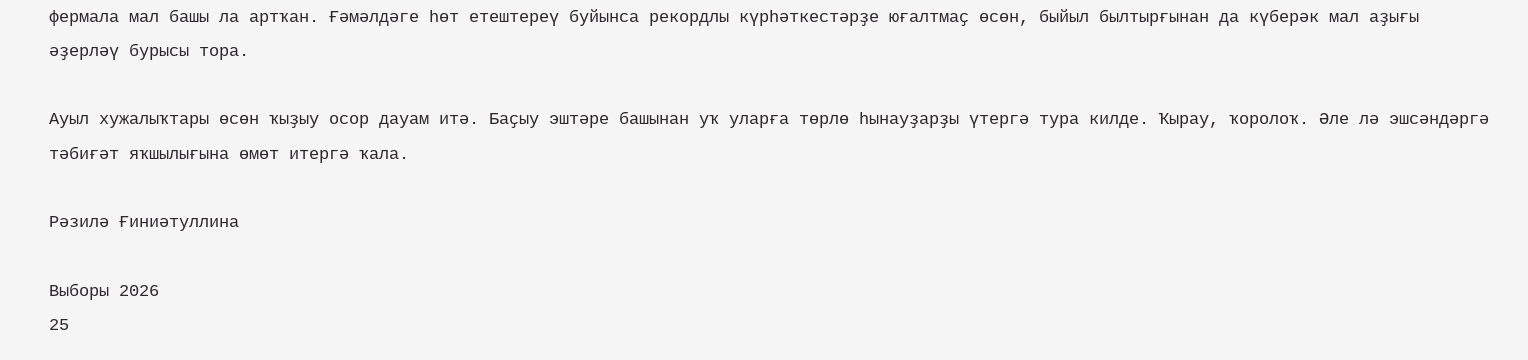фермала мал башы ла артҡан. Ғәмәлдәге һөт етештереү буйынса рекордлы күрһәткестәрҙе юғалтмаҫ өсөн, быйыл былтырғынан да күберәк мал аҙығы әҙерләү бурысы тора.

Ауыл хужалыҡтары өсөн ҡыҙыу осор дауам итә. Баҫыу эштәре башынан уҡ уларға төрлө һынауҙарҙы үтергә тура килде. Ҡырау, ҡоролоҡ. Әле лә эшсәндәргә тәбиғәт яҡшылығына өмөт итергә ҡала.

Рәзилә Ғиниәтуллина

Выборы 2026
25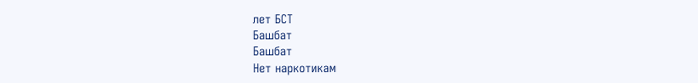лет БСТ
Башбат
Башбат
Нет наркотикам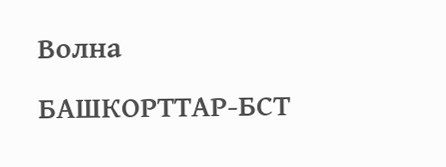Волна
БАШКОРТТАР-БСТ